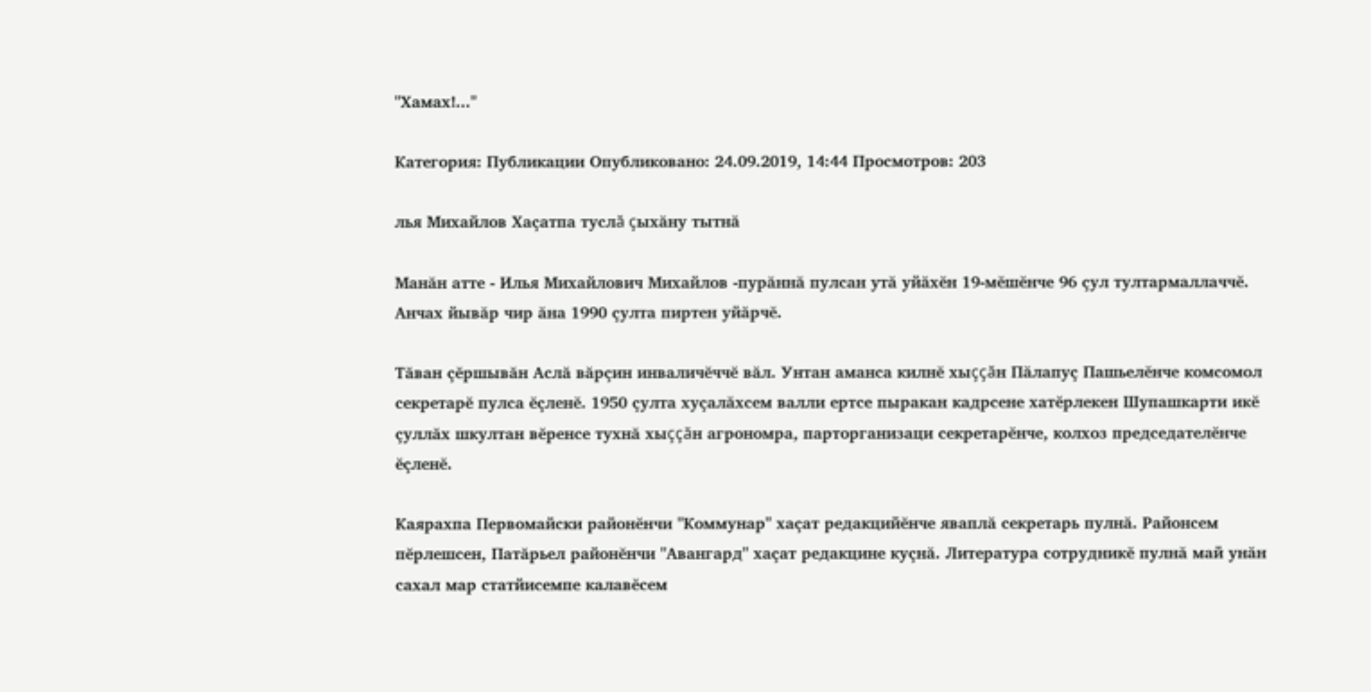"Хамах!..."

Категория: Публикации Опубликовано: 24.09.2019, 14:44 Просмотров: 203

лья Михайлов Хаçатпа туслă çыхăну тытнă

Манăн атте - Илья Михайлович Михайлов -пурăннă пулсан утă уйăхĕн 19-мĕшĕнче 96 çул тултармаллаччĕ. Анчах йывăр чир ăна 1990 çулта пиртен уйăрчĕ.

Тăван çĕршывăн Аслă вăрçин инваличĕччĕ вăл. Унтан аманса килнĕ хыççăн Пăлапуç Пашьелĕнче комсомол секретарĕ пулса ĕçленĕ. 1950 çулта хуçалăхсем валли ертсе пыракан кадрсене хатĕрлекен Шупашкарти икĕ çуллăх шкултан вĕренсе тухнă хыççăн агрономра, парторганизаци секретарĕнче, колхоз председателĕнче ĕçленĕ.

Каярахпа Первомайски районĕнчи "Коммунар" хаçат редакцийĕнче яваплă секретарь пулнă. Районсем пĕрлешсен, Патăрьел районĕнчи "Авангард" хаçат редакцине куçнă. Литература сотрудникĕ пулнă май унăн сахал мар статйисемпе калавĕсем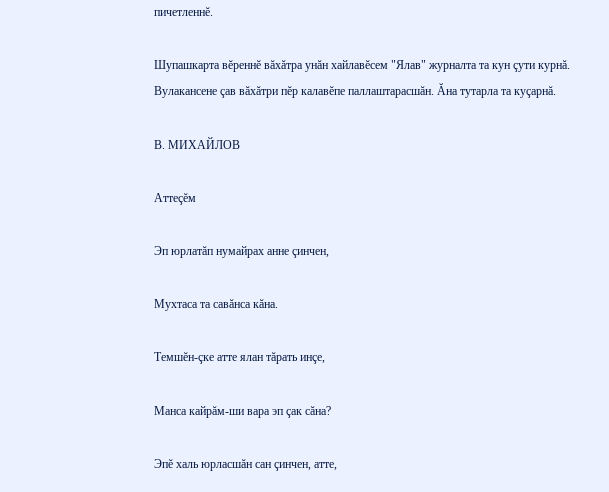пичетленнĕ.

Шупашкарта вĕреннĕ вăхăтра унăн хайлавĕсем "Ялав" журналта та кун çути курнă. Вулакансене çав вăхăтри пĕр калавĕпе паллаштарасшăн. Ăна тутарла та куçарнă.

В. МИХАЙЛОВ

Аттеçĕм

Эп юрлатăп нумайрах анне çинчен,

Мухтаса та савăнса кăна.

Темшĕн-çке атте ялан тăрать инçе,

Манса кайрăм-ши вара эп çак сăна?

Эпĕ халь юрласшăн сан çинчен, атте,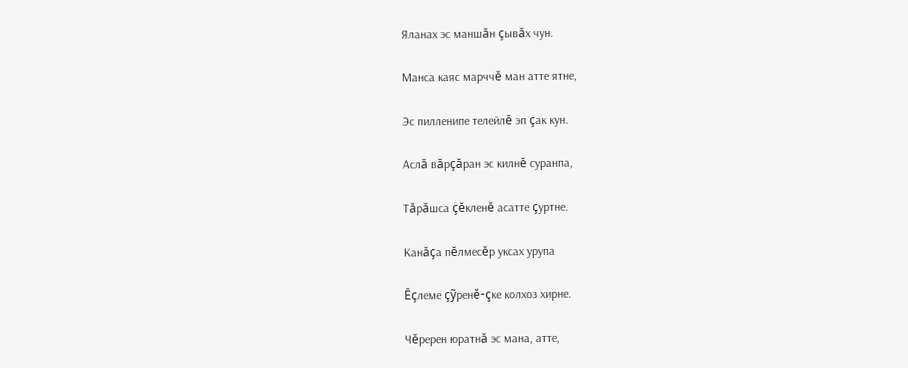Яланах эс маншăн çывăх чун.

Манса каяс марччĕ ман атте ятне,

Эс пилленипе телейлĕ эп çак кун.

Аслă вăрçăран эс килнĕ суранпа,

Тăрăшса çĕкленĕ асатте çуртне.

Канăçа пĕлмесĕр уксах урупа

Ĕçлеме çỹренĕ-çке колхоз хирне.

Чĕререн юратнă эс мана, атте,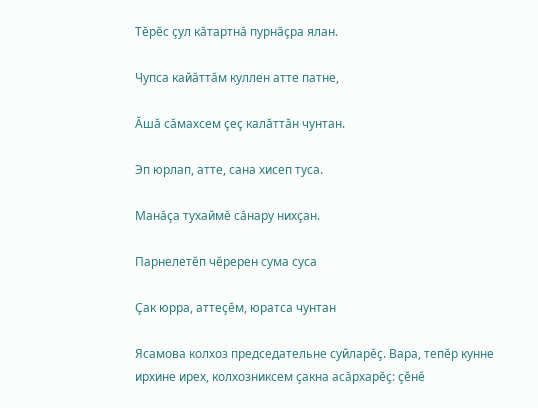Тĕрĕс çул кăтартнă пурнăçра ялан.

Чупса кайăттăм куллен атте патне,

Ăшă сăмахсем çеç калăттăн чунтан.

Эп юрлап, атте, сана хисеп туса.

Манăçа тухаймĕ сăнару нихçан.

Парнелетĕп чĕререн сума суса

Çак юрра, аттеçĕм, юратса чунтан

Ясамова колхоз председательне суйларĕç. Вара, тепĕр кунне ирхине ирех, колхозниксем çакна асăрхарĕç: çĕнĕ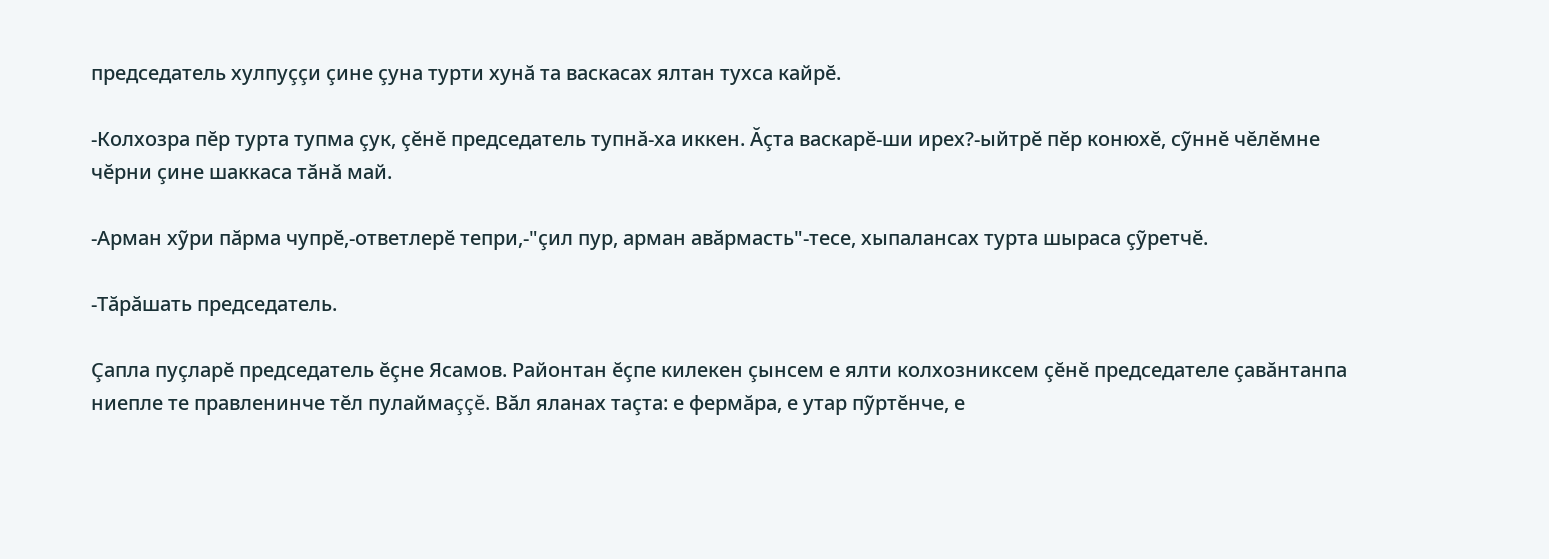председатель хулпуççи çине çуна турти хунă та васкасах ялтан тухса кайрĕ.

-Колхозра пĕр турта тупма çук, çĕнĕ председатель тупнă-ха иккен. Ăçта васкарĕ-ши ирех?-ыйтрĕ пĕр конюхĕ, сỹннĕ чĕлĕмне чĕрни çине шаккаса тăнă май.

-Арман хỹри пăрма чупрĕ,-ответлерĕ тепри,-"çил пур, арман авăрмасть"-тесе, хыпалансах турта шыраса çỹретчĕ.

-Тăрăшать председатель.

Çапла пуçларĕ председатель ĕçне Ясамов. Районтан ĕçпе килекен çынсем е ялти колхозниксем çĕнĕ председателе çавăнтанпа ниепле те правленинче тĕл пулаймаççĕ. Вăл яланах таçта: е фермăра, е утар пỹртĕнче, е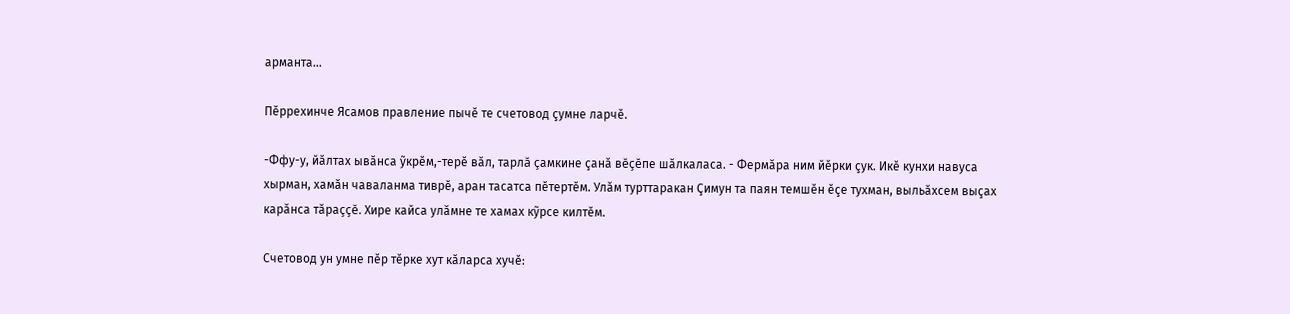арманта...

Пĕррехинче Ясамов правление пычĕ те счетовод çумне ларчĕ.

-Ффу-у, йăлтах ывăнса ỹкрĕм,-терĕ вăл, тарлă çамкине çанă вĕçĕпе шăлкаласа. - Фермăра ним йĕрки çук. Икĕ кунхи навуса хырман, хамăн чаваланма тиврĕ, аран тасатса пĕтертĕм. Улăм турттаракан Çимун та паян темшĕн ĕçе тухман, выльăхсем выçах карăнса тăраççĕ. Хире кайса улăмне те хамах кỹрсе килтĕм.

Счетовод ун умне пĕр тĕрке хут кăларса хучĕ: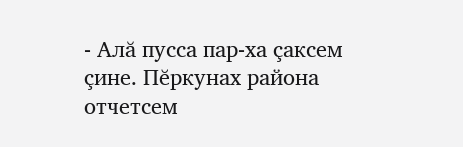- Алă пусса пар-ха çаксем çине. Пĕркунах района отчетсем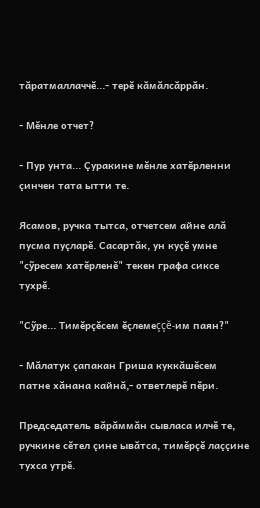тăратмаллаччĕ...- терĕ кăмăлсăррăн.

- Мĕнле отчет?

- Пур унта... Çуракине мĕнле хатĕрленни çинчен тата ытти те.

Ясамов, ручка тытса, отчетсем айне алă пусма пуçларĕ. Сасартăк, ун куçĕ умне "сỹресем хатĕрленĕ" текен графа сиксе тухрĕ.

"Сỹре... Тимĕрçĕсем ĕçлемеççĕ-им паян?"

- Мăлатук çапакан Гриша куккăшĕсем патне хăнана кайнă,- ответлерĕ пĕри.

Председатель вăрăммăн сывласа илчĕ те, ручкине сĕтел çине ывăтса, тимĕрçĕ лаççине тухса утрĕ.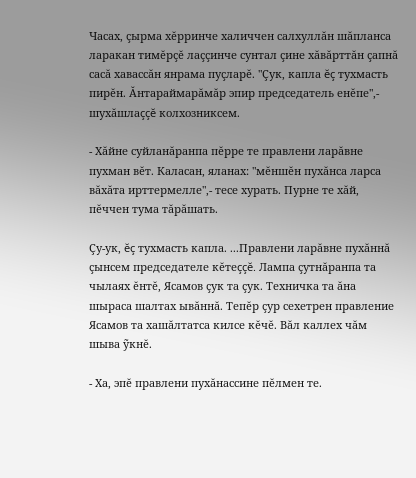Часах, çырма хĕрринче халиччен салхуллăн шăпланса ларакан тимĕрçĕ лаççинче сунтал çине хăвăрттăн çапнă сасă хавассăн янрама пуçларĕ. "Çук, капла ĕç тухмасть пирĕн. Ăнтараймарăмăр эпир председатель енĕпе",- шухăшлаççĕ колхозниксем.

- Хăйне суйланăранпа пĕрре те правлени ларăвне пухман вĕт. Каласан, яланах: "мĕншĕн пухăнса ларса вăхăта ирттермелле",- тесе хурать. Пурне те хăй, пĕччен тума тăрăшать.

Çу-ук, ĕç тухмасть капла. ...Правлени ларăвне пухăннă çынсем председателе кĕтеççĕ. Лампа çутнăранпа та чылаях ĕнтĕ, Ясамов çук та çук. Техничка та ăна шыраса шалтах ывăннă. Тепĕр çур сехетрен правление Ясамов та хашăлтатса килсе кĕчĕ. Вăл каллех чăм шыва ỹкнĕ.

- Ха, эпĕ правлени пухăнассине пĕлмен те.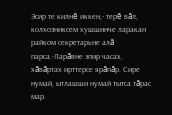Эсир те килнĕ иккен,- терĕ вăл, колхозниксем хушшинче ларакан райком секретарьне алă парса.-Ларăвне эпир часах, хăвăртах ирттерсе ярăпăр. Сире нумай, ытлашши нумай тытса тăрас мар.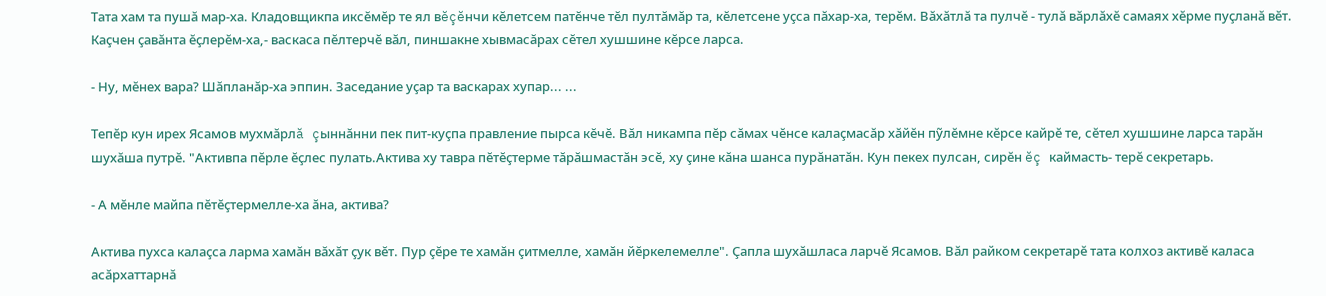Тата хам та пушă мар-ха. Кладовщикпа иксĕмĕр те ял вĕçĕнчи кĕлетсем патĕнче тĕл пултăмăр та, кĕлетсене уçса пăхар-ха, терĕм. Вăхăтлă та пулчĕ - тулă вăрлăхĕ самаях хĕрме пуçланă вĕт. Каçчен çавăнта ĕçлерĕм-ха,- васкаса пĕлтерчĕ вăл, пиншакне хывмасăрах сĕтел хушшине кĕрсе ларса.

- Ну, мĕнех вара? Шăпланăр-ха эппин. Заседание уçар та васкарах хупар... ...

Тепĕр кун ирех Ясамов мухмăрлă çыннăнни пек пит-куçпа правление пырса кĕчĕ. Вăл никампа пĕр сăмах чĕнсе калаçмасăр хăйĕн пỹлĕмне кĕрсе кайрĕ те, сĕтел хушшине ларса тарăн шухăша путрĕ. "Активпа пĕрле ĕçлес пулать.Актива ху тавра пĕтĕçтерме тăрăшмастăн эсĕ, ху çине кăна шанса пурăнатăн. Кун пекех пулсан, сирĕн ĕç каймасть- терĕ секретарь.

- А мĕнле майпа пĕтĕçтермелле-ха ăна, актива?

Актива пухса калаçса ларма хамăн вăхăт çук вĕт. Пур çĕре те хамăн çитмелле, хамăн йĕркелемелле". Çапла шухăшласа ларчĕ Ясамов. Вăл райком секретарĕ тата колхоз активĕ каласа асăрхаттарнă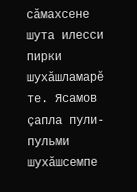сăмахсене шута илесси пирки шухăшламарĕ те. Ясамов çапла пули-пульми шухăшсемпе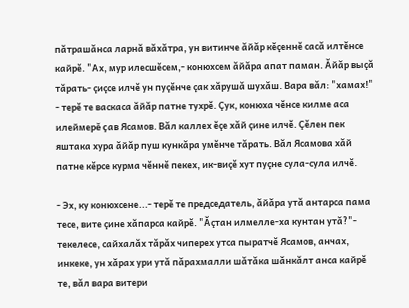пăтрашăнса ларнă вăхăтра, ун витинче ăйăр кĕçеннĕ сасă илтĕнсе кайрĕ. "Ах, мур илесшĕсем,- конюхсем ăйăра апат паман. Ăйăр выçă тăрать- çиçсе илчĕ ун пуçĕнче çак хăрушă шухăш. Вара вăл: "хамах!" - терĕ те васкаса ăйăр патне тухрĕ. Çук, конюха чĕнсе килме аса илеймерĕ çав Ясамов. Вăл каллех ĕçе хăй çине илчĕ. Çĕлен пек яштака хура ăйăр пуш кункăра умĕнче тăрать. Вăл Ясамова хăй патне кĕрсе курма чĕннĕ пекех, ик-виçĕ хут пуçне сула-сула илчĕ.

- Эх, ку конюхсене...- терĕ те председатель, ăйăра утă антарса пама тесе, вите çине хăпарса кайрĕ. "Ăçтан илмелле-ха кунтан утă?"- текелесе, сайхалăх тăрăх чиперех утса пыратчĕ Ясамов, анчах, инкеке, ун хăрах ури утă пăрахмалли шăтăка шăнкăлт анса кайрĕ те, вăл вара витери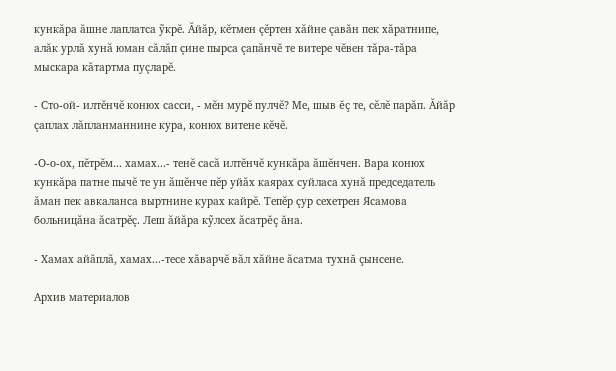кункăра ăшне лаплатса ỹкрĕ. Ăйăр, кĕтмен çĕртен хăйне çавăн пек хăратнипе, алăк урлă хунă юман сăлăп çине пырса çапăнчĕ те витере чĕвен тăра-тăра мыскара кăтартма пуçларĕ.

- Сто-ой- илтĕнчĕ конюх сасси, - мĕн мурĕ пулчĕ? Ме, шыв ĕç те, сĕлĕ парăп. Ăйăр çаплах лăпланманнине кура, конюх витене кĕчĕ.

-О-о-ох, пĕтрĕм... хамах...- тенĕ сасă илтĕнчĕ кункăра ăшĕнчен. Вара конюх кункăра патне пычĕ те ун ăшĕнче пĕр уйăх каярах суйласа хунă председатель ăман пек авкаланса выртнине курах кайрĕ. Тепĕр çур сехетрен Ясамова больницăна ăсатрĕç. Леш ăйăра кỹлсех ăсатрĕç ăна.

- Хамах айăплă, хамах...-тесе хăварчĕ вăл хăйне ăсатма тухнă çынсене.

Архив материалов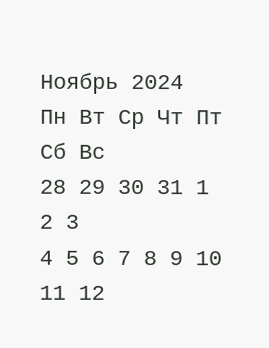Ноябрь 2024
Пн Вт Ср Чт Пт Сб Вс
28 29 30 31 1 2 3
4 5 6 7 8 9 10
11 12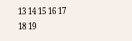13 14 15 16 17
18 19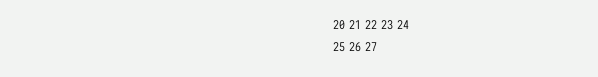20 21 22 23 24
25 26 27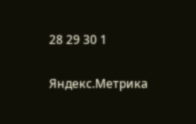28 29 30 1

Яндекс.Метрика